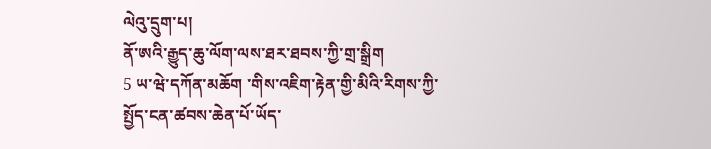ལེའུ་དྲུག་པ།
ནོ་ཨའི་རྒྱུད་ཆུ་ལོག་ལས་ཐར་ཐབས་ཀྱི་གྲ་སྒྲིག
5 ཡ་ཝེ་དཀོན་མཆོག ་གིས་འཇིག་རྟེན་གྱི་མིའི་རིགས་ཀྱི་སྤྱོད་ངན་ཚབས་ཆེན་པོ་ཡོད་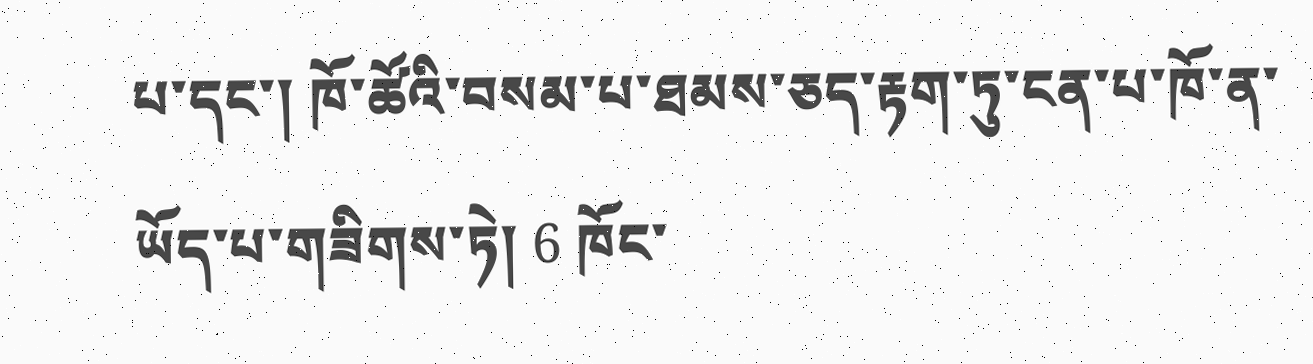པ་དང་། ཁོ་ཚོའི་བསམ་པ་ཐམས་ཅད་རྟག་ཏུ་ངན་པ་ཁོ་ན་ཡོད་པ་གཟིགས་ཏེ། 6 ཁོང་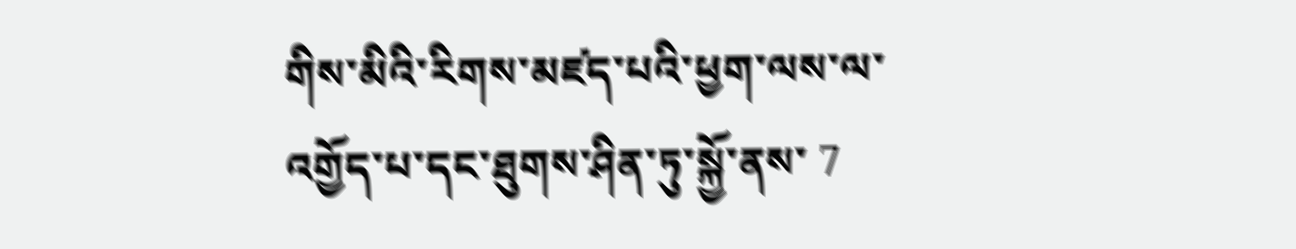གིས་མིའི་རིགས་མཛད་པའི་ཕྱག་ལས་ལ་འགྱོད་པ་དང་ཐུགས་ཤིན་ཏུ་སྐྱོ་ནས་ 7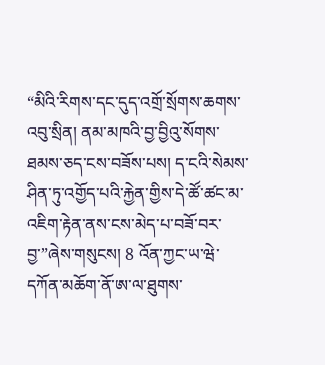“མིའི་རིགས་དང་དུད་འགྲོ་སྲོགས་ཆགས་འབུ་སྲིན། ནམ་མཁའི་བྱ་བྱིའུ་སོགས་ཐམས་ཅད་ངས་བཟོས་པས། ད་ངའི་སེམས་ཤིན་ཏུ་འགྱོད་པའི་རྐྱེན་གྱིས་དེ་ཚོ་ཚང་མ་འཇིག་རྟེན་ནས་ངས་མེད་པ་བཟོ་བར་བྱ་”ཞེས་གསུངས། 8 འོན་ཀྱང་ཡ་ཝེ་དཀོན་མཆོག་ནོ་ཨ་ལ་ཐུགས་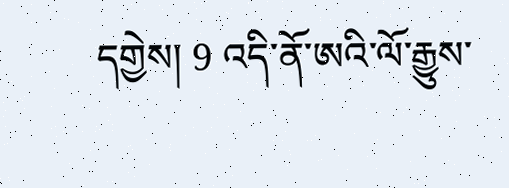དགྱེས། 9 འདི་ནོ་ཨའི་ལོ་རྒྱུས་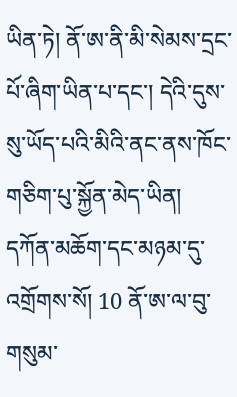ཡིན་ཏེ། ནོ་ཨ་ནི་མི་སེམས་དྲང་པོ་ཞིག་ཡིན་པ་དང་། དེའི་དུས་སུ་ཡོད་པའི་མིའི་ནང་ནས་ཁོང་གཅིག་པུ་སྐྱོན་མེད་ཡིན། དཀོན་མཆོག་དང་མཉམ་དུ་འགྲོགས་སོ། 10 ནོ་ཨ་ལ་བུ་གསུམ་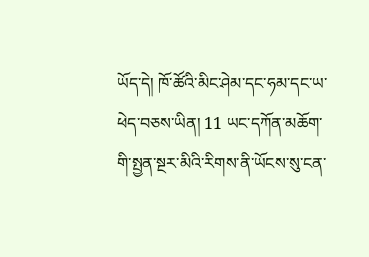ཡོད་དེ། ཁོ་ཚོའི་མིང་ཤེམ་དང་ཧམ་དང་ཡ་ཕེད་བཅས་ཡིན། 11 ཡང་དཀོན་མཆོག་གི་སྤྱན་སྔར་མིའི་རིགས་ནི་ཡོངས་སུ་ངན་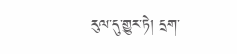རུལ་དུ་གྱུར་ཏེ། དྲག་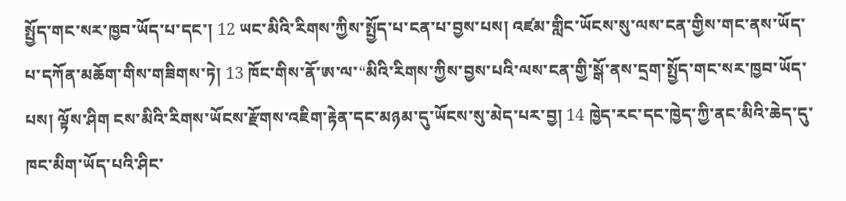སྤྱོད་གང་སར་ཁྱབ་ཡོད་པ་དང་། 12 ཡང་མིའི་རིགས་ཀྱིས་སྤྱོད་པ་ངན་པ་བྱས་པས། འཛམ་གླིང་ཡོངས་སུ་ལས་ངན་གྱིས་གང་ནས་ཡོད་པ་དཀོན་མཆོག་གིས་གཟིགས་ཏེ། 13 ཁོང་གིས་ནོ་ཨ་ལ་“མིའི་རིགས་ཀྱིས་བྱས་པའི་ལས་ངན་གྱི་སྒོ་ནས་དྲག་སྤྱོད་གང་སར་ཁྱབ་ཡོད་པས། ལྟོས་ཤིག ངས་མིའི་རིགས་ཡོངས་རྫོགས་འཇིག་རྟེན་དང་མཉམ་དུ་ཡོངས་སུ་མེད་པར་བྱ། 14 ཁྱེད་རང་དང་ཁྱེད་ཀྱི་ནང་མིའི་ཆེད་དུ་ཁང་མིག་ཡོད་པའི་ཤིང་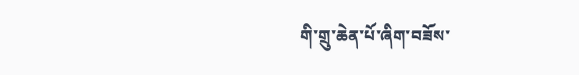གི་གྲུ་ཆེན་པོ་ཞིག་བཟོས་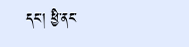དང་། ཕྱི་ནང་